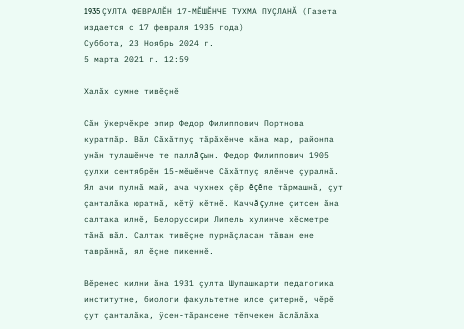1935 ÇУЛТА ФЕВРАЛĔН 17-МĔШĔНЧЕ ТУХМА ПУÇЛАНĂ (Газета издается с 17 февраля 1935 года)
Суббота, 23 Ноябрь 2024 г.
5 марта 2021 г. 12:59

Халăх сумне тивĕçнĕ

Сăн ÿкерчĕкре эпир Федор Филиппович Портнова куратпăр. Вăл Сăхăтпуç тăрăхĕнче кăна мар, районпа унăн тулашĕнче те паллă çын. Федор Филиппович 1905 çулхи сентябрĕн 15-мĕшĕнче Сăхăтпуç ялĕнче çуралнă. Ял ачи пулнă май, ача чухнех çĕр ĕçĕпе тăрмашнă, çут çанталăка юратнă, кĕтÿ кĕтнĕ. Каччă çулне çитсен ăна салтака илнĕ, Белоруссири Липель хулинче хĕсметре тăнă вăл. Салтак тивĕçне пурнăçласан тăван ене таврăннă, ял ĕçне пикеннĕ.

Вĕренес килни ăна 1931 çулта Шупашкарти педагогика институтне, биологи факультетне илсе çитернĕ, чĕрĕ çут çанталăка, ÿсен-тăрансене тĕпчекен ăслăлăха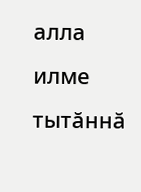алла илме тытăннă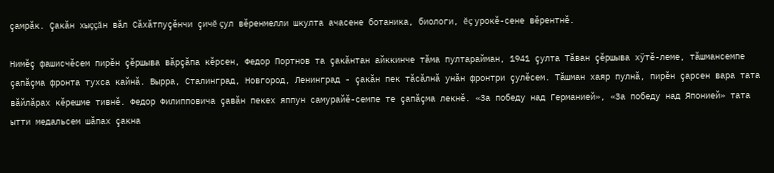çамрăк. Çакăн хыççăн вăл Сăхăтпуçĕнчи çичĕ çул вĕренмелли шкулта ачасене ботаника, биологи, ĕç урокĕ-сене вĕрентнĕ.

Нимĕç фашисчĕсем пирĕн çĕршыва вăрçăпа кĕрсен, Федор Портнов та çакăнтан айккинче тăма пултарайман, 1941 çулта Тăван çĕршыва хÿтĕ-леме, тăшмансемпе çапăçма фронта тухса кайнă. Вырра, Сталинград, Новгород, Ленинград - çакăн пек тăсăлнă унăн фронтри çулĕсем. Тăшман хаяр пулнă, пирĕн çарсен вара тата вăйлăрах кĕрешме тивнĕ. Федор Филипповича çавăн пекех яппун самурайĕ-семпе те çапăçма лекнĕ. «За победу над Германией», «За победу над Японией» тата ытти медальсем шăпах çакна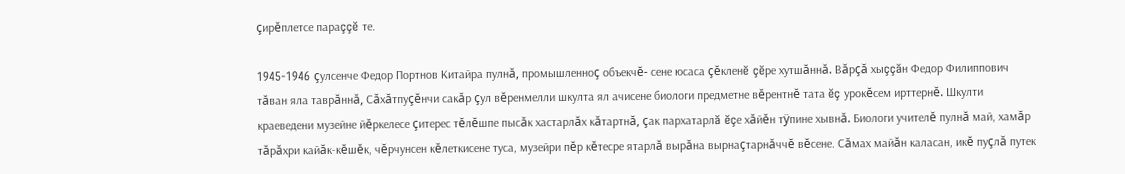çирĕплетсе параççĕ те.

1945-1946 çулсенче Федор Портнов Китайра пулнă, промышленноç объекчĕ- сене юсаса çĕкленĕ çĕре хутшăннă. Вăрçă хыççăн Федор Филиппович тăван яла таврăннă, Сăхăтпуçĕнчи сакăр çул вĕренмелли шкулта ял ачисене биологи предметне вĕрентнĕ тата ĕç урокĕсем ирттернĕ. Шкулти краеведени музейне йĕркелесе çитерес тĕлĕшпе пысăк хастарлăх кăтартнă, çак пархатарлă ĕçе хăйĕн тÿпине хывнă. Биологи учителĕ пулнă май, хамăр тăрăхри кайăк-кĕшĕк, чĕрчунсен кĕлеткисене туса, музейри пĕр кĕтесре ятарлă вырăна вырнаçтарнăччĕ вĕсене. Сăмах майăн каласан, икĕ пуçлă путек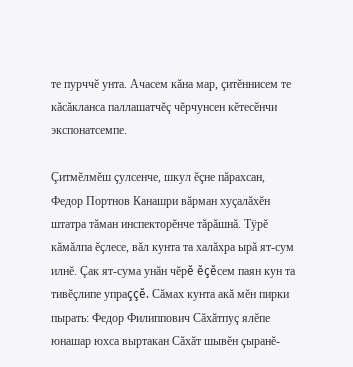те пурччĕ унта. Ачасем кăна мар, çитĕннисем те кăсăкланса паллашатчĕç чĕрчунсен кĕтесĕнчи экспонатсемпе.

Çитмĕлмĕш çулсенче, шкул ĕçне пăрахсан, Федор Портнов Канашри вăрман хуçалăхĕн штатра тăман инспекторĕнче тăрăшнă. Тÿрĕ кăмăлпа ĕçлесе, вăл кунта та халăхра ырă ят-сум илнĕ. Çак ят-сума унăн чĕрĕ ĕçĕсем паян кун та тивĕçлипе упраççĕ. Сăмах кунта акă мĕн пирки пырать: Федор Филиппович Сăхăтпуç ялĕпе юнашар юхса выртакан Сăхăт шывĕн çыранĕ-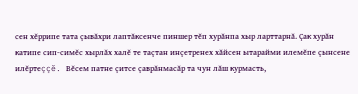сен хĕррипе тата çывăхри лаптăксенче пиншер тĕп хурăнпа хыр ларттарнă. Çак хурăн катипе сип-симĕс хырлăх халĕ те таçтан инçетренех хăйсен ытарайми илемĕпе çынсене илĕртеççĕ. Вĕсем патне çитсе çаврăнмасăр та чун лăш курмасть,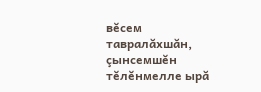вĕсем тавралăхшăн, çынсемшĕн тĕлĕнмелле ырă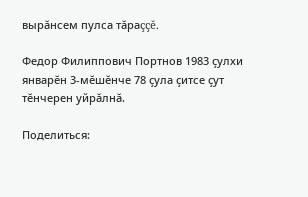вырăнсем пулса тăраççĕ.

Федор Филиппович Портнов 1983 çулхи январĕн 3-мĕшĕнче 78 çула çитсе çут тĕнчерен уйрăлнă.

Поделиться: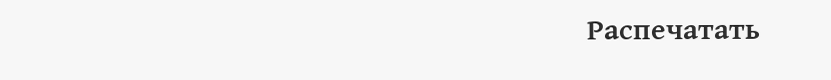Распечатать